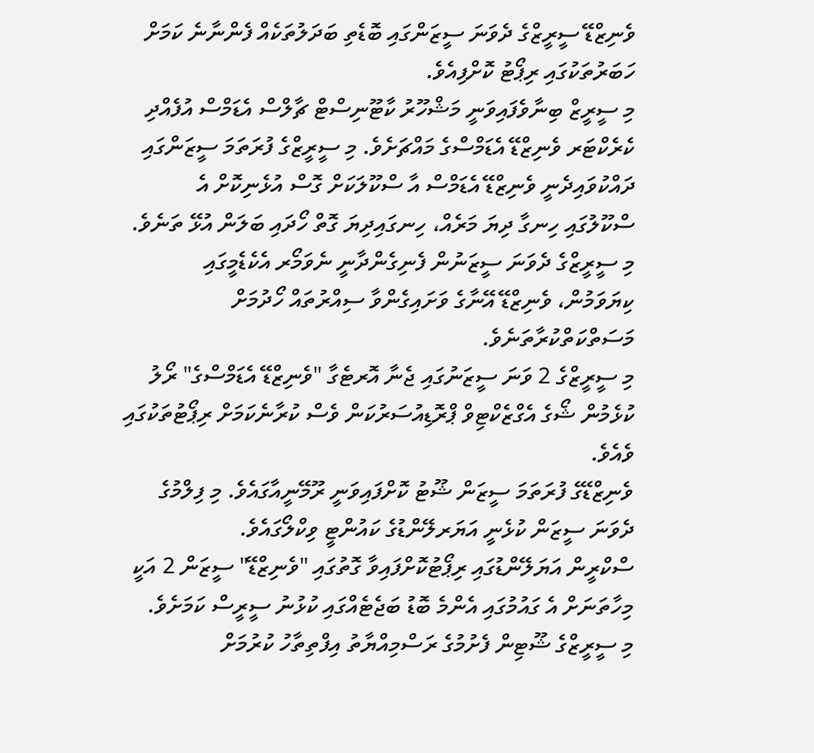ވެނިޒްޑޭ ސީރީޒްގެ ދެވަނަ ސީޒަންގައި ބޮޑެތި ބަދަލުތަކެއް ފެންނާނެ ކަމަށް ހަބަރުތަކުގައި ރިޕޯޓު ކޮށްފިއެވެ.
މި ސީރީޒް ބިނާވެފައިވަނީ މަޝްހޫރު ކާޓޫނިސްޓް ޗާލްސް އެޑަމްސް އުފެއްދި ކެރެކްޓަރ ވެނިޒްޑޭ އެޑަމްސްގެ މައްޗަށެވެ. މި ސީރީޒްގެ ފުރަތަމަ ސީޒަންގައި ދައްކުވައިދެނީ ވެނިޒްޑޭ އެޑަމްސް އާ ސްކޫލަކަށް ގޮސް އުޅެނިކޮށް އެ ސްކޫލުގައި ހިނގާ ދިޔަ މަރެއް، ހިނގައިދިޔަ ގޮތް ހޯދައި ބަލަން އުޅޭ ތަނެވެ. މި ސީރީޒްގެ ދެވަނަ ސީޒަނުން ފެނިގެންދާނީ ނެވަމޯރ އެކެޑެމީގައި ކިޔަވަމުން، ވެނިޒްޑޭ އޭނާގެ ވަށައިގެންވާ ސިއްރުތައް ހޯދުމަށް މަސަތްކަތްކުރާތަނެވެ.
މި ސީރީޒްގެ 2 ވަނަ ސީޒަނުގައި ޖެނާ އޮރޓެގާ "ވެނިޒްޑޭ އެޑަމްސްގެ" ރޯލު ކުޅެމުން ޝޯގެ އެގްޒެކްޓިވް ޕްރޮޑިއުސަރުކަން ވެސް ކުރާނެކަމަށް ރިޕޯޓުތަކުގައި ވެއެވެ.
ވެނިޒްޑޭގެ ފުރަތަމަ ސީޒަން ޝޫޓު ކޮށްފައިވަނީ ރޫމޭނީއާގައެވެ. މި ފިލްމުގެ ދެވަނަ ސީޒަން ކުޅެނީ އަޔަރލޭންޑުގެ ކައުންޓީ ވިކްލޯގައެވެ.
ސްކްރީން އަޔަލޭންޑުގައި ރިޕޯޓުކޮށްފައިވާ ގޮތުގައި "ވެނިޒްޑޭ" ސީޒަން 2 އަކީ މިހާތަނަށް އެ ގައުމުގައި އެންމެ ބޮޑު ބަޖެޓެއްގައި ކުޅުނު ސީރީސް ކަމަށެވެ.
މި ސީރީޒްގެ ޝޫޓިން ފެށުމުގެ ރަސްމިއްޔާތު އިފްތިތާހު ކުރުމަށް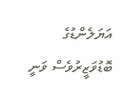އަޔަލެންޑުގެ ބޮޑުވަޒީރުވެސް ވަނީ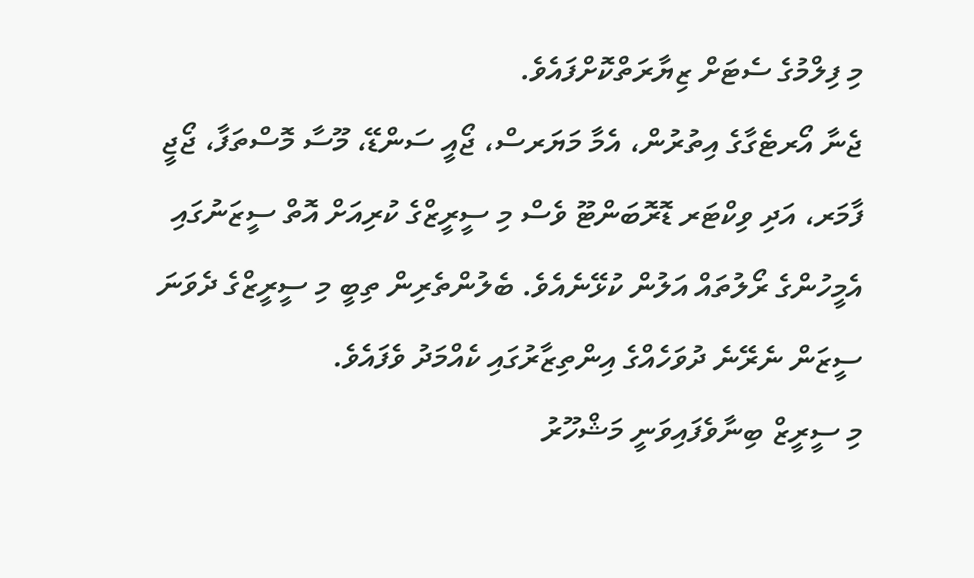މި ފިލްމުގެ ސެޓަށް ޒިޔާރަތްކޮށްފައެވެ.
ޖެނާ އޯރޓެގާގެ އިތުރުން، އެމާ މަޔަރސް، ޖޯއީ ސަންޑޭ، މޫސާ މޮސްތަފާ، ޖޯޖީ ފާމަރ، އަދި ވިކްޓަރ ޑޮރޮބަންޓޫ ވެސް މި ސީރީޒްގެ ކުރިއަށް އޮތް ސީޒަނުގައި އެމީހުންގެ ރޯލުތައް އަލުން ކުޅޭނެއެވެ. ބެލުންތެރިން ތިބީ މި ސީރީޒްގެ ދެވަނަ ސީޒަން ނެރޭނެ ދުވަހެއްގެ އިންތިޒާރުގައި ކެއްމަދު ވެފައެވެ.
މި ސީރީޒް ބިނާވެފައިވަނީ މަޝްހޫރު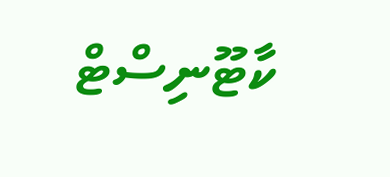ކާޓޫނިސްޓް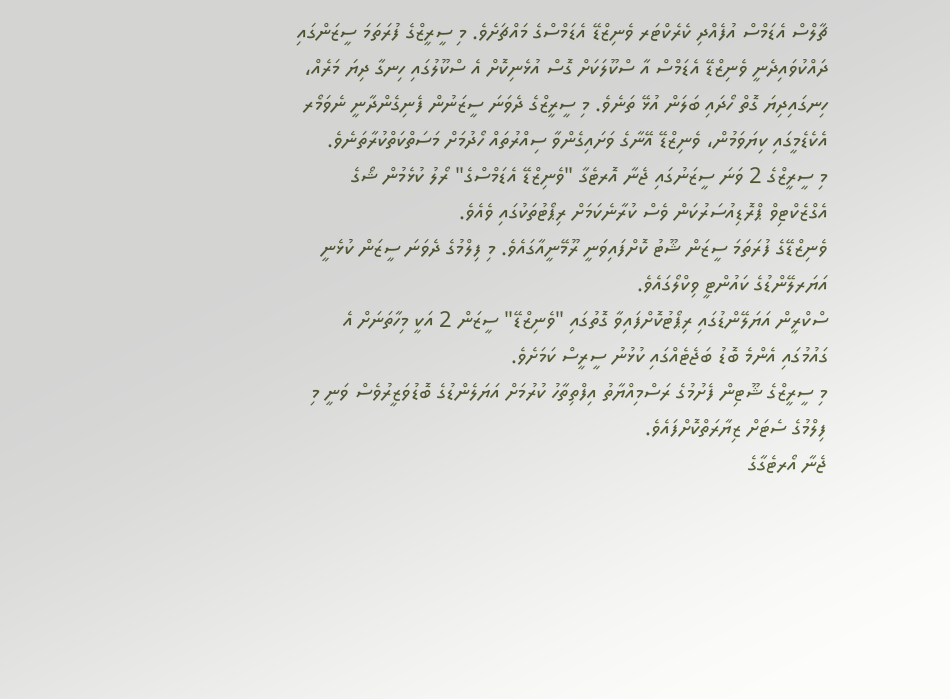ޗާލްސް އެޑަމްސް އުފެއްދި ކެރެކްޓަރ ވެނިޒްޑޭ އެޑަމްސްގެ މައްޗަށެވެ. މި ސީރީޒްގެ ފުރަތަމަ ސީޒަންގައި ދައްކުވައިދެނީ ވެނިޒްޑޭ އެޑަމްސް އާ ސްކޫލަކަށް ގޮސް އުޅެނިކޮށް އެ ސްކޫލުގައި ހިނގާ ދިޔަ މަރެއް، ހިނގައިދިޔަ ގޮތް ހޯދައި ބަލަން އުޅޭ ތަނެވެ. މި ސީރީޒްގެ ދެވަނަ ސީޒަނުން ފެނިގެންދާނީ ނެވަމޯރ އެކެޑެމީގައި ކިޔަވަމުން، ވެނިޒްޑޭ އޭނާގެ ވަށައިގެންވާ ސިއްރުތައް ހޯދުމަށް މަސަތްކަތްކުރާތަނެވެ.
މި ސީރީޒްގެ 2 ވަނަ ސީޒަނުގައި ޖެނާ އޮރޓެގާ "ވެނިޒްޑޭ އެޑަމްސްގެ" ރޯލު ކުޅެމުން ޝޯގެ އެގްޒެކްޓިވް ޕްރޮޑިއުސަރުކަން ވެސް ކުރާނެކަމަށް ރިޕޯޓުތަކުގައި ވެއެވެ.
ވެނިޒްޑޭގެ ފުރަތަމަ ސީޒަން ޝޫޓު ކޮށްފައިވަނީ ރޫމޭނީއާގައެވެ. މި ފިލްމުގެ ދެވަނަ ސީޒަން ކުޅެނީ އަޔަރލޭންޑުގެ ކައުންޓީ ވިކްލޯގައެވެ.
ސްކްރީން އަޔަލޭންޑުގައި ރިޕޯޓުކޮށްފައިވާ ގޮތުގައި "ވެނިޒްޑޭ" ސީޒަން 2 އަކީ މިހާތަނަށް އެ ގައުމުގައި އެންމެ ބޮޑު ބަޖެޓެއްގައި ކުޅުނު ސީރީސް ކަމަށެވެ.
މި ސީރީޒްގެ ޝޫޓިން ފެށުމުގެ ރަސްމިއްޔާތު އިފްތިތާހު ކުރުމަށް އަޔަލެންޑުގެ ބޮޑުވަޒީރުވެސް ވަނީ މި ފިލްމުގެ ސެޓަށް ޒިޔާރަތްކޮށްފައެވެ.
ޖެނާ އޯރޓެގާގެ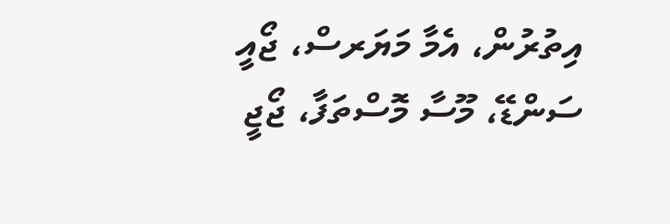އިތުރުން، އެމާ މަޔަރސް، ޖޯއީ ސަންޑޭ، މޫސާ މޮސްތަފާ، ޖޯޖީ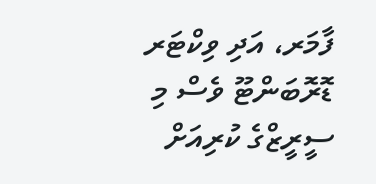ފާމަރ، އަދި ވިކްޓަރ ޑޮރޮބަންޓޫ ވެސް މި ސީރީޒްގެ ކުރިއަށް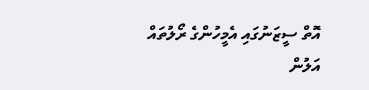އޮތް ސީޒަނުގައި އެމީހުންގެ ރޯލުތައް އަލުން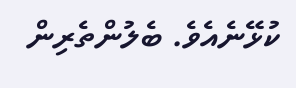ކުޅޭނެއެވެ. ބެލުންތެރިން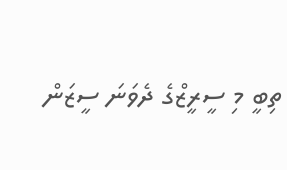ތިބީ މި ސީރީޒްގެ ދެވަނަ ސީޒަން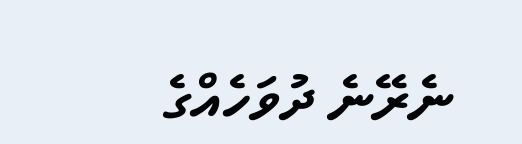ނެރޭނެ ދުވަހެއްގެ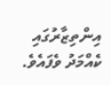އިންތިޒާރުގައި ކެއްމަދު ވެފައެވެ.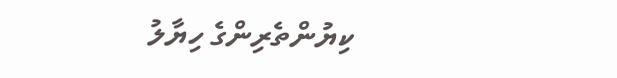ކިޔުންތެރިންގެ ހިޔާލު